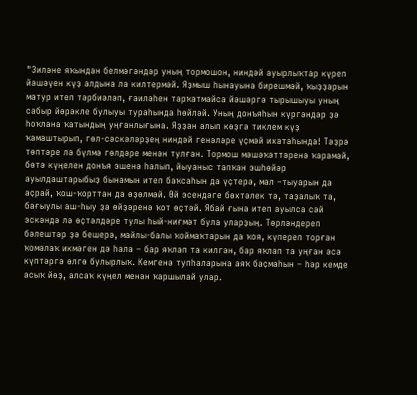"Зиләне яҡындан белмәгәндәр уның тормошон, ниндәй ауырлыҡтар күреп йәшәүен күҙ алдына ла килтермәй. Яҙмыш һынауына бирешмәй, ҡыҙҙарын матур итеп тәрбиәләп, ғаиләһен тарҡатмайса йәшәргә тырышыуы уның сабыр йөрәкле булыуы тураһында һөйләй. Уның донъяһын күргәндәр ҙә һоҡлана ҡатындың уңғанлығына. Яҙҙан алып көҙгә тиклем күҙ ҡамаштырып, гөл-сәскәләрҙең ниндәй генәләре үҫмәй ихатаһында! Тәҙрә төптәре лә бүлмә гөлдәре менән тулған. Тормош мәшәҡәттәренә ҡарамай, бөтә күңелен донъя эшенә һалып, йыуаныс тапҡан эшһөйәр ауылдаштарыбыҙ бынамын итеп баҡсаһын да үҫтерә, мал –тыуарын да аҫрай, ҡош-ҡорттан да өҙөлмәй. Өй эсендәге бөхтәлек тә, таҙалыҡ та, бағыулы аш-һыу ҙа өйҙәренә ҡот өҫтәй. Ябай ғына итеп ауылса сәй эскәндә лә өҫтәлдәре тулы һый-ниғмәт була уларҙың. Төрләндереп бәлештәр ҙә бешерә, майлы-балы ҡоймаҡтарын да ҡоя, күпереп торған ҡомалаҡ икмәген дә һала – бар яҡлап та килгән, бар яҡлап та уңған әсә күптәргә өлгө булырлыҡ. Кемгенә тупһаларына аяҡ баҫмаһын – һәр кемде асыҡ йөҙ, алсаҡ күңел менән ҡаршылай улар.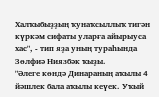Халҡыбыҙҙың ҡунаҡсыллыҡ тигән күркәм сифаты уларға айырыуса хас", - тип яҙа уның тураһында Зөлфиә Ниязбәк ҡыҙы.
"Әлеге көндә Динараның аҡылы 4 йәшлек бала аҡылы кеүек. Уҡый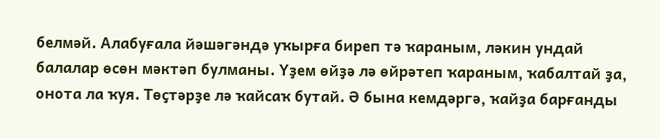белмәй. Алабуғала йәшәгәндә уҡырға биреп тә ҡараным, ләкин ундай балалар өсөн мәктәп булманы. Үҙем өйҙә лә өйрәтеп ҡараным, ҡабалтай ҙа, онота ла ҡуя. Төҫтәрҙе лә ҡайсаҡ бутай. Ә бына кемдәргә, ҡайҙа барғанды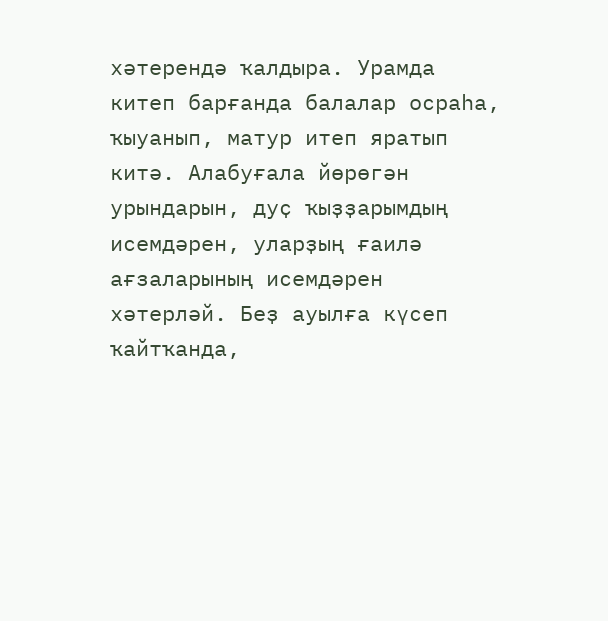хәтерендә ҡалдыра. Урамда китеп барғанда балалар осраһа, ҡыуанып, матур итеп яратып китә. Алабуғала йөрөгән урындарын, дуҫ ҡыҙҙарымдың исемдәрен, уларҙың ғаилә ағзаларының исемдәрен хәтерләй. Беҙ ауылға күсеп ҡайтҡанда,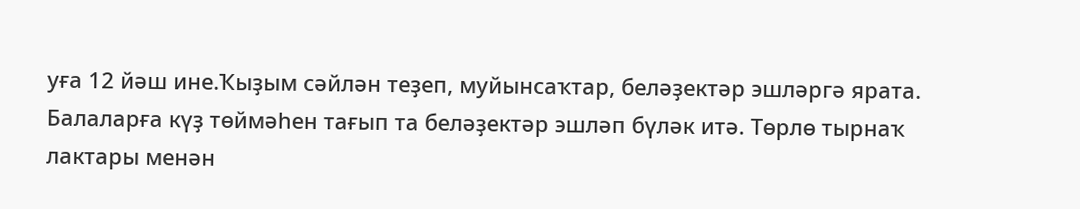уға 12 йәш ине.Ҡыҙым сәйлән теҙеп, муйынсаҡтар, беләҙектәр эшләргә ярата. Балаларға күҙ төймәһен тағып та беләҙектәр эшләп бүләк итә. Төрлө тырнаҡ лактары менән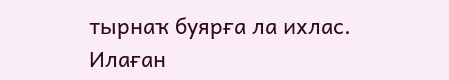тырнаҡ буярға ла ихлас. Илаған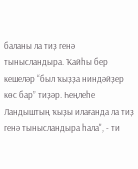баланы ла тиҙ генә тынысландыра. Ҡайһы бер кешеләр “был ҡыҙҙа ниндәйҙер көс бар” тиҙәр. Һеңлеһе Ландыштың ҡыҙы илағанда ла тиҙ генә тынысландыра һала", - ти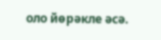оло йөрәкле әсә.